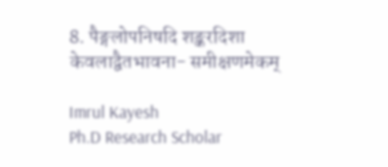8. पैङ्गलोपनिषदि शङ्करदिशा केवलाद्वैतभावना- समीक्षणमेकम्

Imrul Kayesh
Ph.D Research Scholar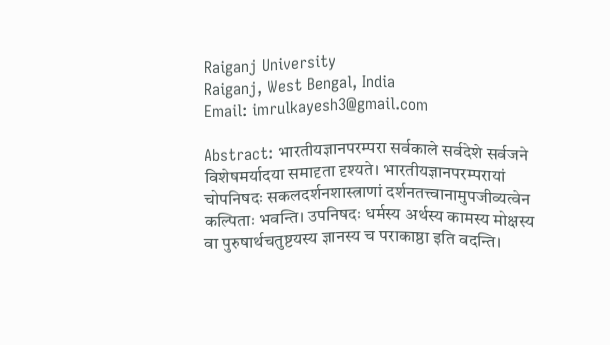Raiganj University
Raiganj, West Bengal, India
Email: imrulkayesh3@gmail.com

Abstract: भारतीयज्ञानपरम्परा सर्वकाले सर्वदेशे सर्वजने विशेषमर्यादया समादृता दृश्यते। भारतीयज्ञानपरम्परायां चोपनिषदः सकलदर्शनशास्त्राणां दर्शनतत्त्वानामुपजीव्यत्वेन कल्पिताः भवन्ति। उपनिषदः धर्मस्य अर्थस्य कामस्य मोक्षस्य वा पुरुषार्थचतुष्टयस्य ज्ञानस्य च पराकाष्ठा इति वदन्ति।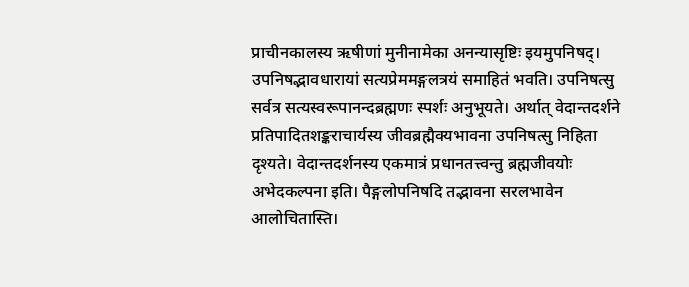प्राचीनकालस्य ऋषीणां मुनीनामेका अनन्यासृष्टिः इयमुपनिषद्। उपनिषद्भावधारायां सत्यप्रेममङ्गलत्रयं समाहितं भवति। उपनिषत्सु सर्वत्र सत्यस्वरूपानन्दब्रह्मणः स्पर्शः अनुभूयते। अर्थात् वेदान्तदर्शने प्रतिपादितशङ्कराचार्यस्य जीवब्रह्मैक्यभावना उपनिषत्सु निहिता दृश्यते। वेदान्तदर्शनस्य एकमात्रं प्रधानतत्त्वन्तु ब्रह्मजीवयोः अभेदकल्पना इति। पैङ्गलोपनिषदि तद्भावना सरलभावेन आलोचितास्ति।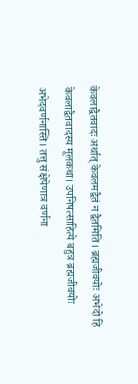केवलाद्वैतवादः अर्थात् केवलमद्वैतं न द्वैतमिति। ब्रह्मजीवयोः अभेदो हि केवलाद्वैतवादस्य मूलकथा। उपनिषत्साहित्ये बहुत्र ब्रह्मजीवयोः अभेदवर्णनास्ति। तत्तु संक्षेपेणात्र वर्णना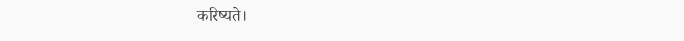करिष्यते।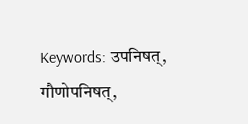Keywords: उपनिषत्, गौणोपनिषत्,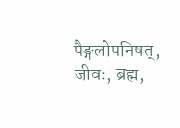पैङ्गलोपनिषत्, जीवः, ब्रह्म,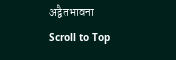अद्वैतभावना
Scroll to Top